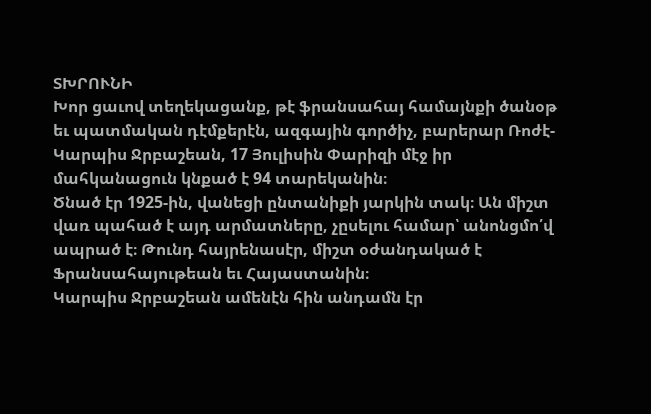ՏԽՐՈՒՆԻ
Խոր ցաւով տեղեկացանք, թէ ֆրանսահայ համայնքի ծանօթ եւ պատմական դէմքերէն, ազգային գործիչ, բարերար Ռոժէ-Կարպիս Ջրբաշեան, 17 Յուլիսին Փարիզի մէջ իր մահկանացուն կնքած է 94 տարեկանին։
Ծնած էր 1925-ին, վանեցի ընտանիքի յարկին տակ։ Ան միշտ վառ պահած է այդ արմատները, չըսելու համար՝ անոնցմո՛վ ապրած է։ Թունդ հայրենասէր, միշտ օժանդակած է Ֆրանսահայութեան եւ Հայաստանին։
Կարպիս Ջրբաշեան ամենէն հին անդամն էր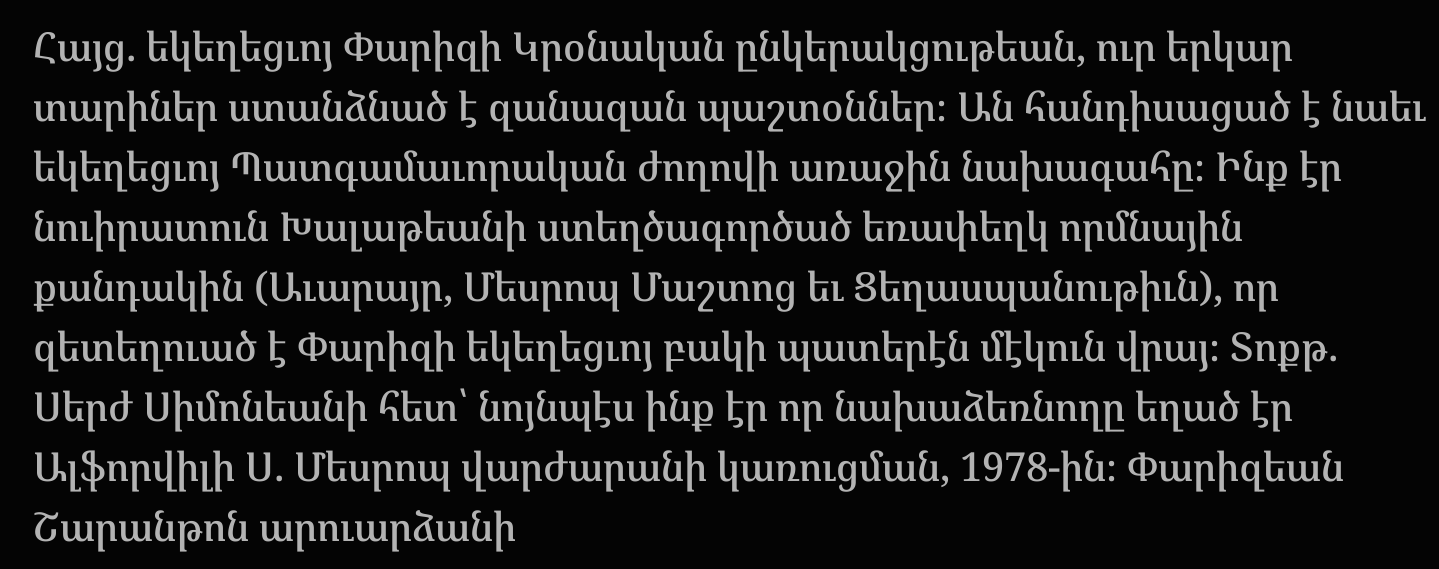Հայց. եկեղեցւոյ Փարիզի Կրօնական ընկերակցութեան, ուր երկար տարիներ ստանձնած է զանազան պաշտօններ։ Ան հանդիսացած է նաեւ եկեղեցւոյ Պատգամաւորական ժողովի առաջին նախագահը։ Ինք էր նուիրատուն Խալաթեանի ստեղծագործած եռափեղկ որմնային քանդակին (Աւարայր, Մեսրոպ Մաշտոց եւ Ցեղասպանութիւն), որ զետեղուած է Փարիզի եկեղեցւոյ բակի պատերէն մէկուն վրայ։ Տոքթ. Սերժ Սիմոնեանի հետ՝ նոյնպէս ինք էր որ նախաձեռնողը եղած էր Ալֆորվիլի Ս. Մեսրոպ վարժարանի կառուցման, 1978-ին։ Փարիզեան Շարանթոն արուարձանի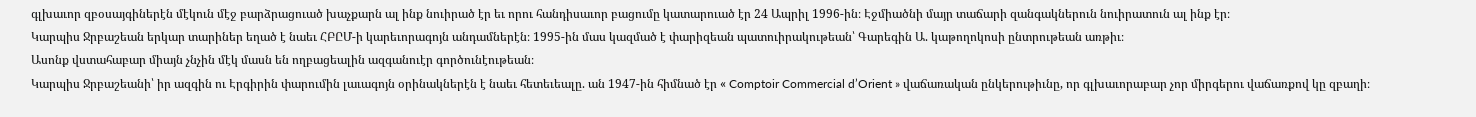գլխաւոր զբօսայգիներէն մէկուն մէջ բարձրացուած խաչքարն ալ ինք նուիրած էր եւ որու հանդիսաւոր բացումը կատարուած էր 24 Ապրիլ 1996-ին։ Էջմիածնի մայր տաճարի զանգակներուն նուիրատուն ալ ինք էր։
Կարպիս Ջրբաշեան երկար տարիներ եղած է նաեւ ՀԲԸՄ-ի կարեւորագոյն անդամներէն։ 1995-ին մաս կազմած է փարիզեան պատուիրակութեան՝ Գարեգին Ա. կաթողոկոսի ընտրութեան առթիւ։
Ասոնք վստահաբար միայն չնչին մէկ մասն են ողբացեալին ազգանուէր գործունէութեան։
Կարպիս Ջրբաշեանի՝ իր ազգին ու Էրգիրին փարումին լաւագոյն օրինակներէն է նաեւ հետեւեալը. ան 1947-ին հիմնած էր « Comptoir Commercial d’Orient » վաճառական ընկերութիւնը, որ գլխաւորաբար չոր միրգերու վաճառքով կը զբաղի։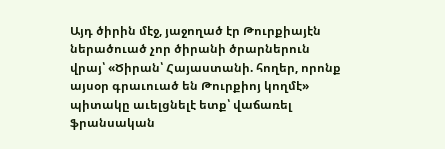Այդ ծիրին մէջ, յաջողած էր Թուրքիայէն ներածուած չոր ծիրանի ծրարներուն վրայ՝ «Ծիրան՝ Հայաստանի. հողեր, որոնք այսօր գրաւուած են Թուրքիոյ կողմէ» պիտակը աւելցնելէ ետք՝ վաճառել ֆրանսական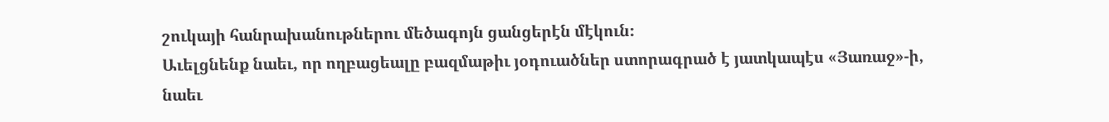շուկայի հանրախանութներու մեծագոյն ցանցերէն մէկուն։
Աւելցնենք նաեւ, որ ողբացեալը բազմաթիւ յօդուածներ ստորագրած է յատկապէս «Յառաջ»-ի, նաեւ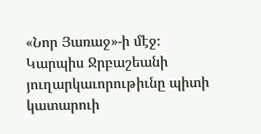«Նոր Յառաջ»-ի մէջ։
Կարպիս Ջրբաշեանի յուղարկաւորութիւնը պիտի կատարուի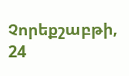Չորեքշաբթի, 24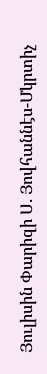Յուլիսին Փարիզի Ս. Յովհաննէս-Մկրտիչ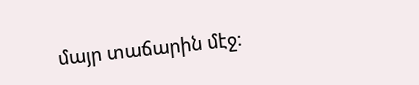մայր տաճարին մէջ։